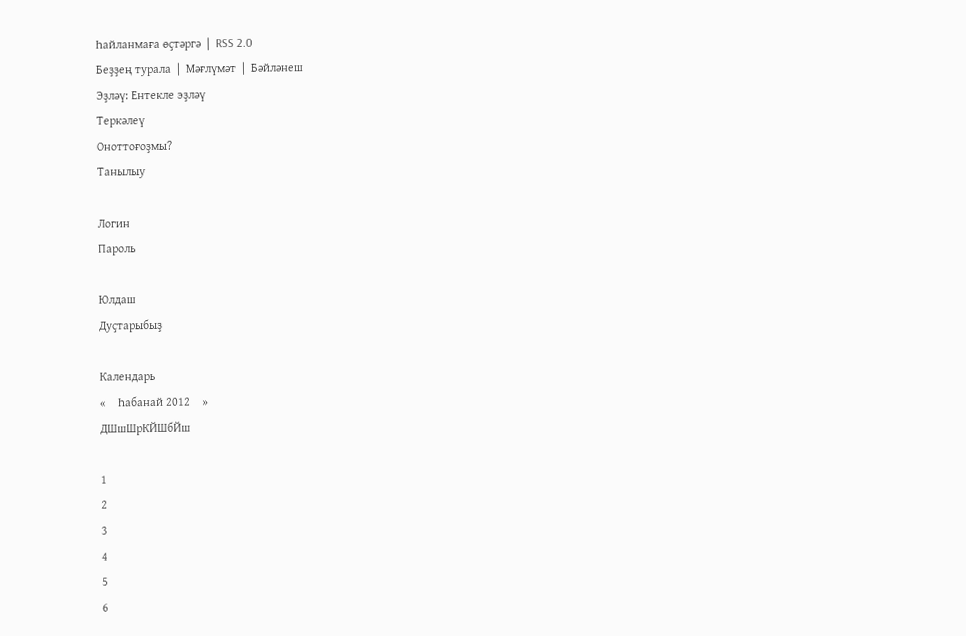Һайланмаға өҫтәргә  |  RSS 2.0
Беҙҙең турала  |  Мәғлүмәт  |  Бәйләнеш
Эҙләү: Ентекле эҙләү
Теркәлеү
Оноттоғоҙмы?
Танылыу

Логин
Пароль

Юлдаш
Дуҫтарыбыҙ

Календарь
«    Һабанай 2012    »
ДШшШрКЙШбЙш

1
2
3
4
5
6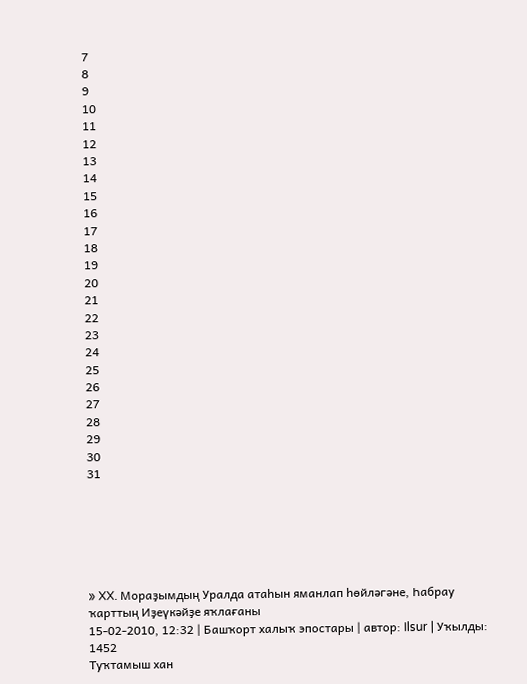7
8
9
10
11
12
13
14
15
16
17
18
19
20
21
22
23
24
25
26
27
28
29
30
31






» XX. Мораҙымдың Уралда атаһын яманлап һөйләгәне, Һабрау ҡарттың Иҙеүкәйҙе яҡлағаны
15-02-2010, 12:32 | Башҡорт халыҡ эпостары | автор: Ilsur | Уҡылды: 1452
Туҡтамыш хан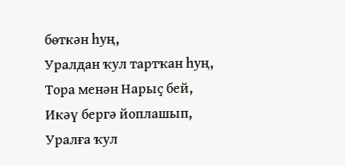бөткән һуң,
Уралдан ҡул тартҡан һуң,
Тора менән Нарыҫ бей,
Икәү бергә йоплашып,
Уралға ҡул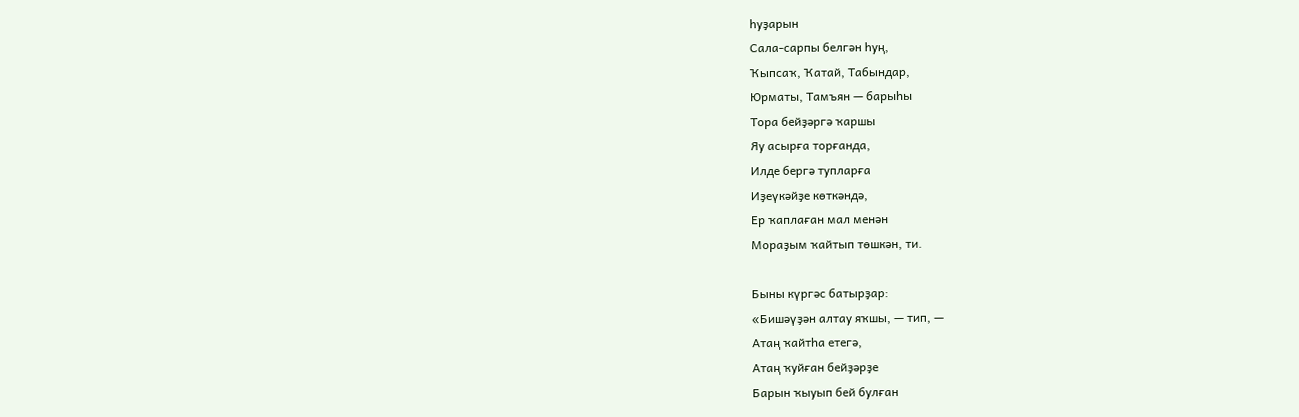һуҙарын
Сала-сарпы белгән һуң,
Ҡыпсаҡ, Ҡатай, Табындар,
Юрматы, Тамъян — барыһы
Тора бейҙәргә ҡаршы
Яу асырға торғанда,
Илде бергә тупларға
Иҙеүкәйҙе көткәндә,
Ер ҡаплаған мал менән
Мораҙым ҡайтып төшкән, ти.

Быны күргәс батырҙар:
«Бишәүҙән алтау яҡшы, — тип, —
Атаң ҡайтһа етегә,
Атаң ҡуйған бейҙәрҙе
Барын ҡыуып бей булған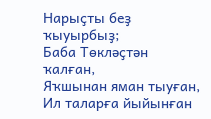Нарыҫты беҙ ҡыуырбыҙ;
Баба Төкләҫтән ҡалған,
Яҡшынан яман тыуған,
Ил таларға йыйынған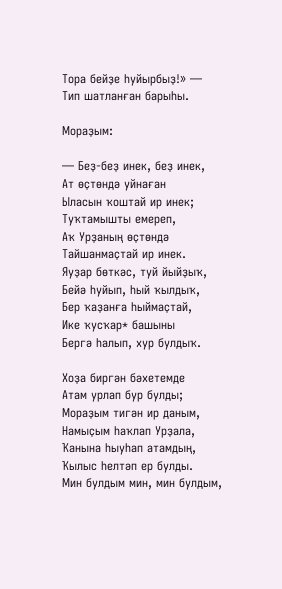Тора бейҙе һуйырбыҙ!» —
Тип шатланған барыһы.

Мораҙым:

— Беҙ-беҙ инек, беҙ инек,
Ат өҫтөндә уйнаған
Ыласын ҡоштай ир инек;
Туҡтамышты емереп,
Аҡ Урҙаның өҫтөндә
Тайшанмаҫтай ир инек.
Яуҙар бөткәс, туй йыйҙыҡ,
Бейә һуйып, һый ҡылдыҡ,
Бер ҡаҙанға һыймаҫтай,
Ике ҡусҡар* башыны
Бергә һалып, хур булдыҡ.

Хоҙа биргән бәхетемде
Атам урлап бур булды;
Мораҙым тигән ир даным,
Намыҫым һаҡлап Урҙала,
Ҡанына һыуһап атамдың,
Ҡылыс һелтәп ер булды.
Мин булдым мин, мин булдым,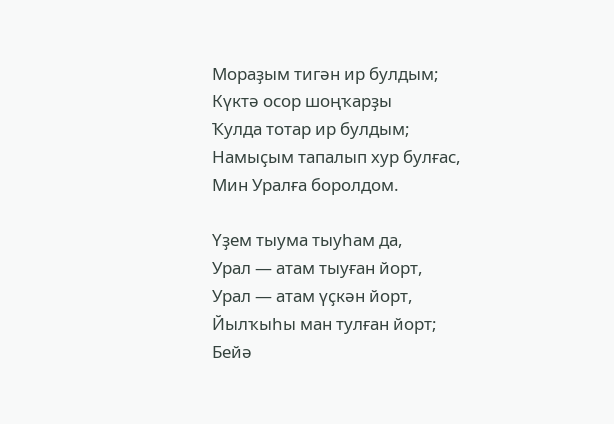Мораҙым тигән ир булдым;
Күктә осор шоңҡарҙы
Ҡулда тотар ир булдым;
Намыҫым тапалып хур булғас,
Мин Уралға боролдом.

Үҙем тыума тыуһам да,
Урал — атам тыуған йорт,
Урал — атам үҫкән йорт,
Йылҡыһы ман тулған йорт;
Бейә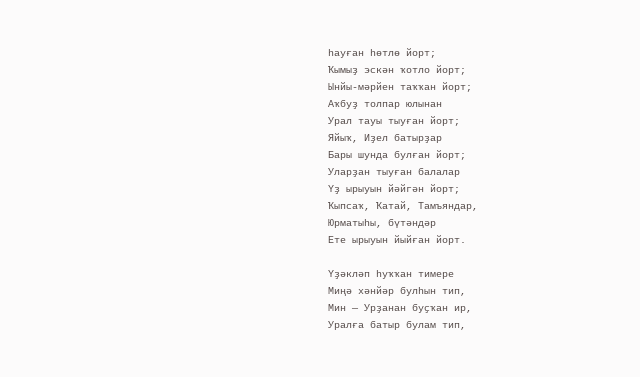һауған һөтлө йорт;
Ҡымыҙ эскән ҡотло йорт;
Ынйы-мәрйен таҡҡан йорт;
Аҡбуҙ толпар юлынан
Урал тауы тыуған йорт;
Яйыҡ, Иҙел батырҙар
Бары шунда булған йорт;
Уларҙан тыуған балалар
Үҙ ырыуын йәйгән йорт;
Ҡыпсаҡ, Ҡатай, Тамъяндар,
Юрматыһы, бүтәндәр
Ете ырыуын йыйған йорт.

Үҙәкләп һуҡҡан тимере
Миңә хәнйәр булһын тип,
Мин — Урҙанан буҫҡан ир,
Уралға батыр булам тип,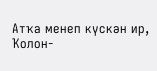Атҡа менеп күскән ир,
Ҡолон-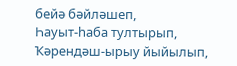бейә бәйләшеп,
Һауыт-һаба тултырып,
Ҡәрендәш-ырыу йыйылып,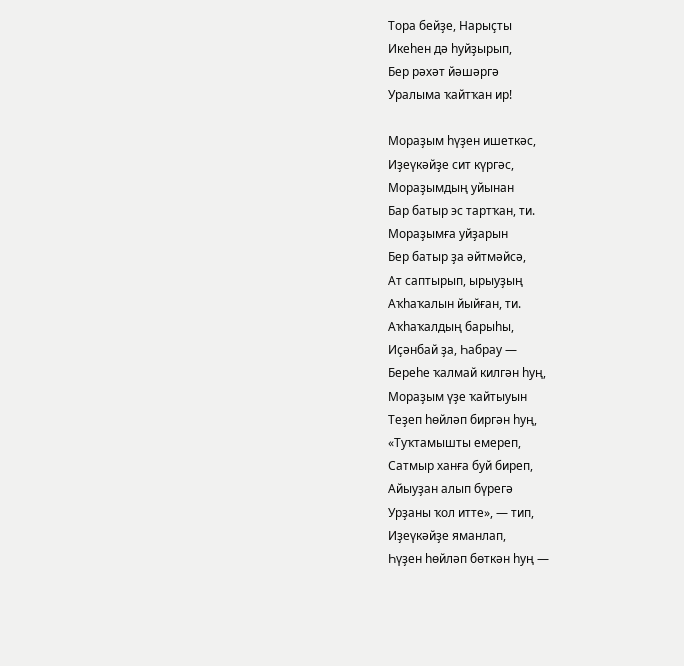Тора бейҙе, Нарыҫты
Икеһен дә һуйҙырып,
Бер рәхәт йәшәргә
Уралыма ҡайтҡан ир!

Мораҙым һүҙен ишеткәс,
Иҙеүкәйҙе сит күргәс,
Мораҙымдың уйынан
Бар батыр эс тартҡан, ти.
Мораҙымға уйҙарын
Бер батыр ҙа әйтмәйсә,
Ат саптырып, ырыуҙың
Аҡһаҡалын йыйған, ти.
Аҡһаҡалдың барыһы,
Иҫәнбай ҙа, Һабрау —
Береһе ҡалмай килгән һуң,
Мораҙым үҙе ҡайтыуын
Теҙеп һөйләп биргән һуң,
«Туҡтамышты емереп,
Сатмыр ханға буй биреп,
Айыуҙан алып бүрегә
Урҙаны ҡол итте», — тип,
Иҙеүкәйҙе яманлап,
Һүҙен һөйләп бөткән һуң —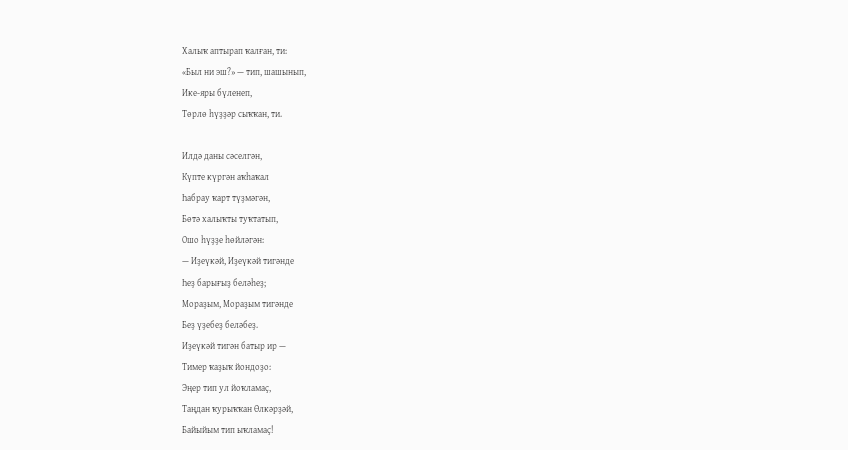Халыҡ аптырап ҡалған, ти:
«Был ни эш?» — тип, шашынып,
Ике-яры бүленеп,
Төрлө һүҙҙәр сыҡҡан, ти.

Илдә даны сәселгән,
Күпте күргән аҡһаҡал
Һабрау ҡарт түҙмәгән,
Бөтә халыҡты туҡтатып,
Ошо һүҙҙе һөйләгән:
— Иҙеүкәй, Иҙеүкәй тигәнде
Һеҙ барығыҙ беләһеҙ;
Мораҙым, Мораҙым тигәнде
Беҙ үҙебеҙ беләбеҙ.
Иҙеүкәй тигән батыр ир —
Тимер ҡаҙыҡ йондоҙо:
Эңер тип ул йоҡламаҫ,
Таңдан ҡурыҡҡан Өлкәрҙәй,
Байыйым тип ыҡламаҫ!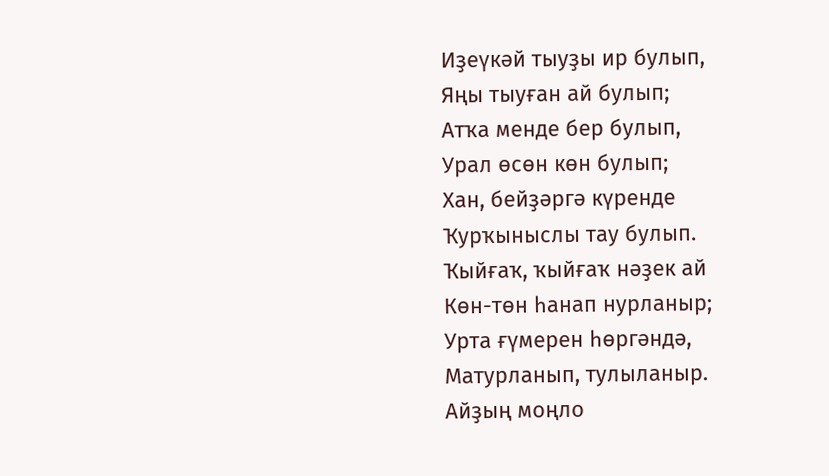Иҙеүкәй тыуҙы ир булып,
Яңы тыуған ай булып;
Атҡа менде бер булып,
Урал өсөн көн булып;
Хан, бейҙәргә күренде
Ҡурҡыныслы тау булып.
Ҡыйғаҡ, ҡыйғаҡ нәҙек ай
Көн-төн һанап нурланыр;
Урта ғүмерен һөргәндә,
Матурланып, тулыланыр.
Айҙың моңло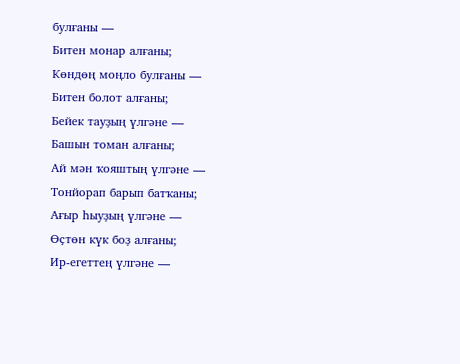булғаны —
Битен монар алғаны;
Көндөң моңло булғаны —
Битен болот алғаны;
Бейек тауҙың үлгәне —
Башын томан алғаны;
Ай мән ҡояштың үлгәне —
Тонйорап барып батҡаны;
Ағыр һыуҙың үлгәне —
Өҫтөн күк боҙ алғаны;
Ир-егеттең үлгәне —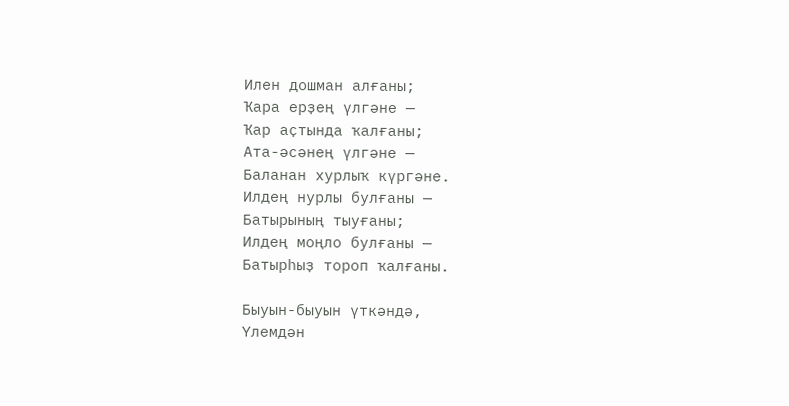Илен дошман алғаны;
Ҡара ерҙең үлгәне —
Ҡар аҫтында ҡалғаны;
Ата-әсәнең үлгәне —
Баланан хурлыҡ күргәне.
Илдең нурлы булғаны —
Батырының тыуғаны;
Илдең моңло булғаны —
Батырһыҙ тороп ҡалғаны.

Быуын-быуын үткәндә,
Үлемдән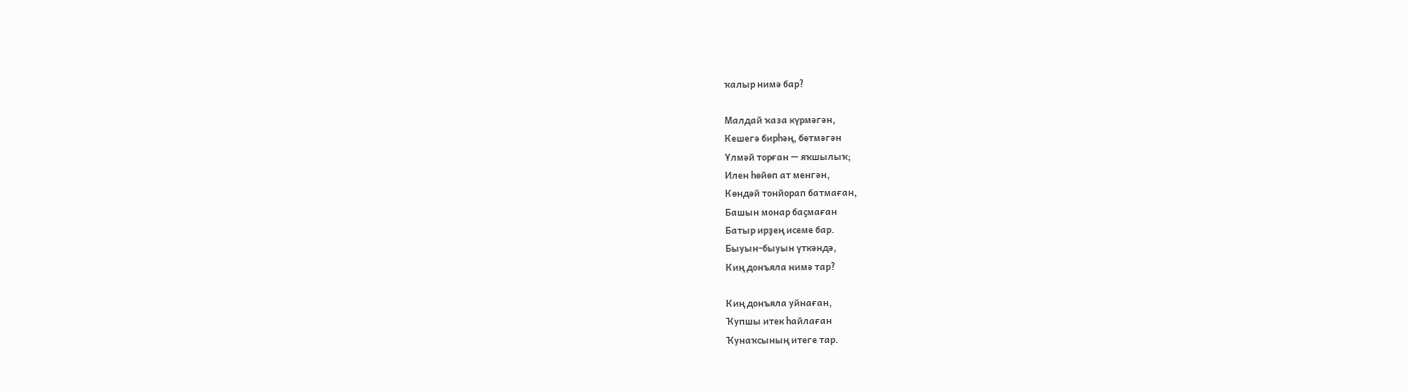ҡалыр нимә бар?

Малдай ҡаза күрмәгән,
Кешегә бирһәң, бөтмәгән
Үлмәй торған — яҡшылыҡ;
Илен һөйөп ат менгән,
Көндәй тонйорап батмаған,
Башын монар баҫмаған
Батыр ирҙең исеме бар.
Быуын-быуын үткәндә,
Киң донъяла нимә тар?

Киң донъяла уйнаған,
Ҡупшы итек һайлаған
Ҡунаҡсының итеге тар.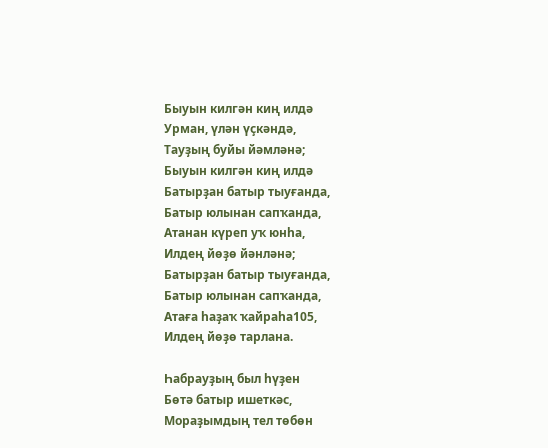Быуын килгән киң илдә
Урман, үлән үҫкәндә,
Тауҙың буйы йәмләнә;
Быуын килгән киң илдә
Батырҙан батыр тыуғанда,
Батыр юлынан сапҡанда,
Атанан күреп уҡ юнһа,
Илдең йөҙө йәнләнә;
Батырҙан батыр тыуғанда,
Батыр юлынан сапҡанда,
Атаға һаҙаҡ ҡайраһа105,
Илдең йөҙө тарлана.

Һабрауҙың был һүҙен
Бөтә батыр ишеткәс,
Мораҙымдың тел төбөн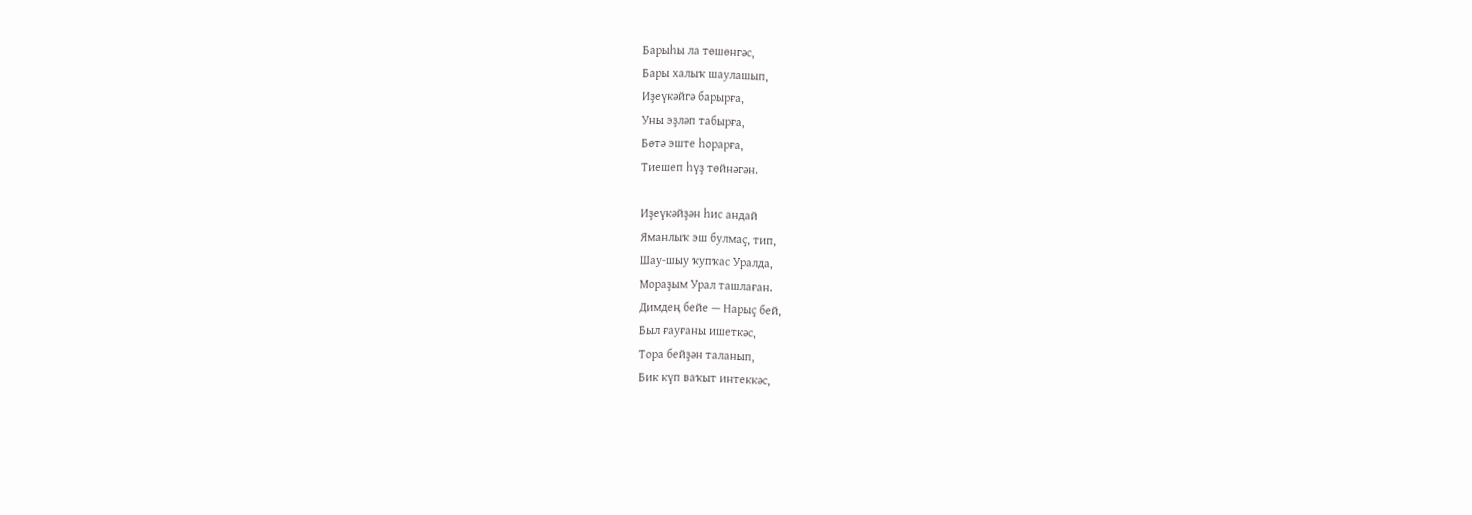Барыһы ла төшөнгәс,
Бары халыҡ шаулашып,
Иҙеүкәйгә барырға,
Уны эҙләп табырға,
Бөтә эште һорарға,
Тиешеп һүҙ төйнәгән.

Иҙеүкәйҙән һис андай
Яманлыҡ эш булмаҫ, тип,
Шау-шыу ҡупҡас Уралда,
Мораҙым Урал ташлаған.
Димдең бейе — Нарыҫ бей,
Был ғауғаны ишеткәс,
Тора бейҙән таланып,
Бик күп ваҡыт интеккәс,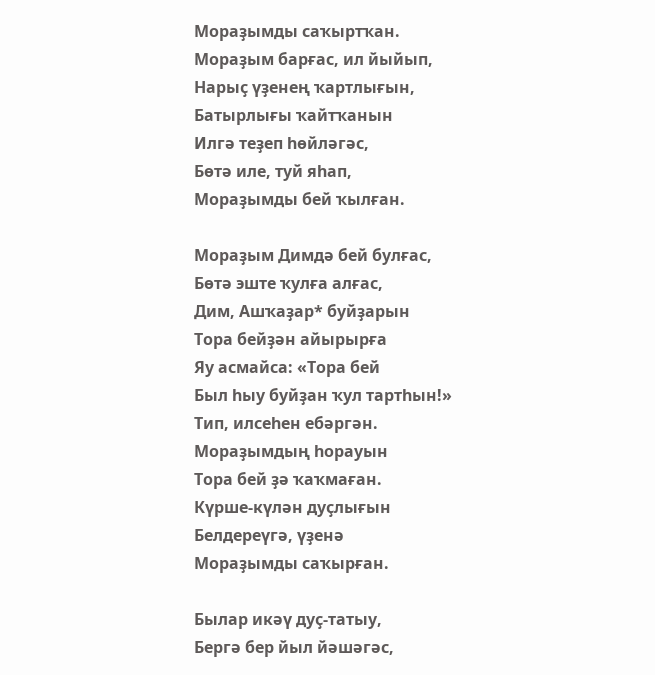Мораҙымды саҡыртҡан.
Мораҙым барғас, ил йыйып,
Нарыҫ үҙенең ҡартлығын,
Батырлығы ҡайтҡанын
Илгә теҙеп һөйләгәс,
Бөтә иле, туй яһап,
Мораҙымды бей ҡылған.

Мораҙым Димдә бей булғас,
Бөтә эште ҡулға алғас,
Дим, Ашҡаҙар* буйҙарын
Тора бейҙән айырырға
Яу асмайса: «Тора бей
Был һыу буйҙан ҡул тартһын!»
Тип, илсеһен ебәргән.
Мораҙымдың һорауын
Тора бей ҙә ҡаҡмаған.
Күрше-күлән дуҫлығын
Белдереүгә, үҙенә
Мораҙымды саҡырған.

Былар икәү дуҫ-татыу,
Бергә бер йыл йәшәгәс,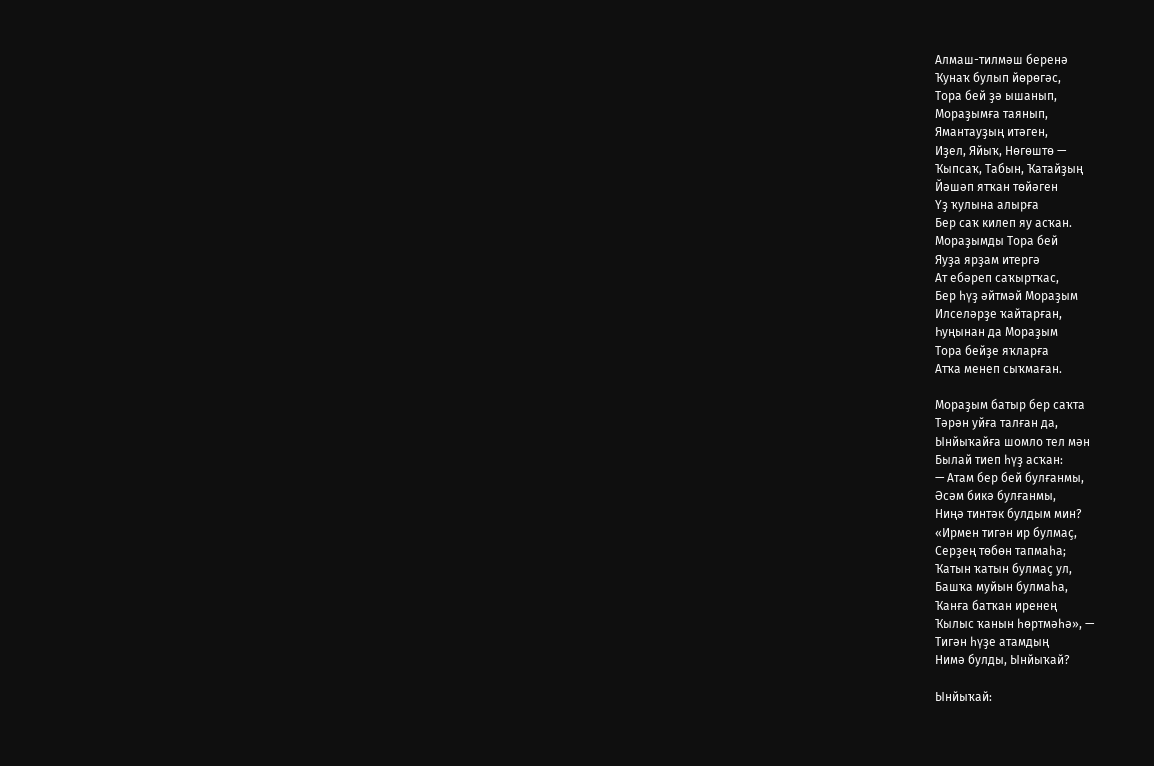Алмаш-тилмәш беренә
Ҡунаҡ булып йөрөгәс,
Тора бей ҙә ышанып,
Мораҙымға таянып,
Ямантауҙың итәген,
Иҙел, Яйыҡ, Нөгөштө —
Ҡыпсаҡ, Табын, Ҡатайҙың
Йәшәп ятҡан төйәген
Үҙ ҡулына алырға
Бер саҡ килеп яу асҡан.
Мораҙымды Тора бей
Яуҙа ярҙам итергә
Ат ебәреп саҡыртҡас,
Бер һүҙ әйтмәй Мораҙым
Илселәрҙе ҡайтарған,
Һуңынан да Мораҙым
Тора бейҙе яҡларға
Атҡа менеп сыҡмаған.

Мораҙым батыр бер саҡта
Тәрән уйға талған да,
Ынйыҡайға шомло тел мән
Былай тиеп һүҙ асҡан:
— Атам бер бей булғанмы,
Әсәм бикә булғанмы,
Ниңә тинтәк булдым мин?
«Ирмен тигән ир булмаҫ,
Серҙең төбөн тапмаһа;
Ҡатын ҡатын булмаҫ ул,
Башҡа муйын булмаһа,
Ҡанға батҡан иренең
Ҡылыс ҡанын һөртмәһә», —
Тигән һүҙе атамдың
Нимә булды, Ынйыҡай?

Ынйыҡай: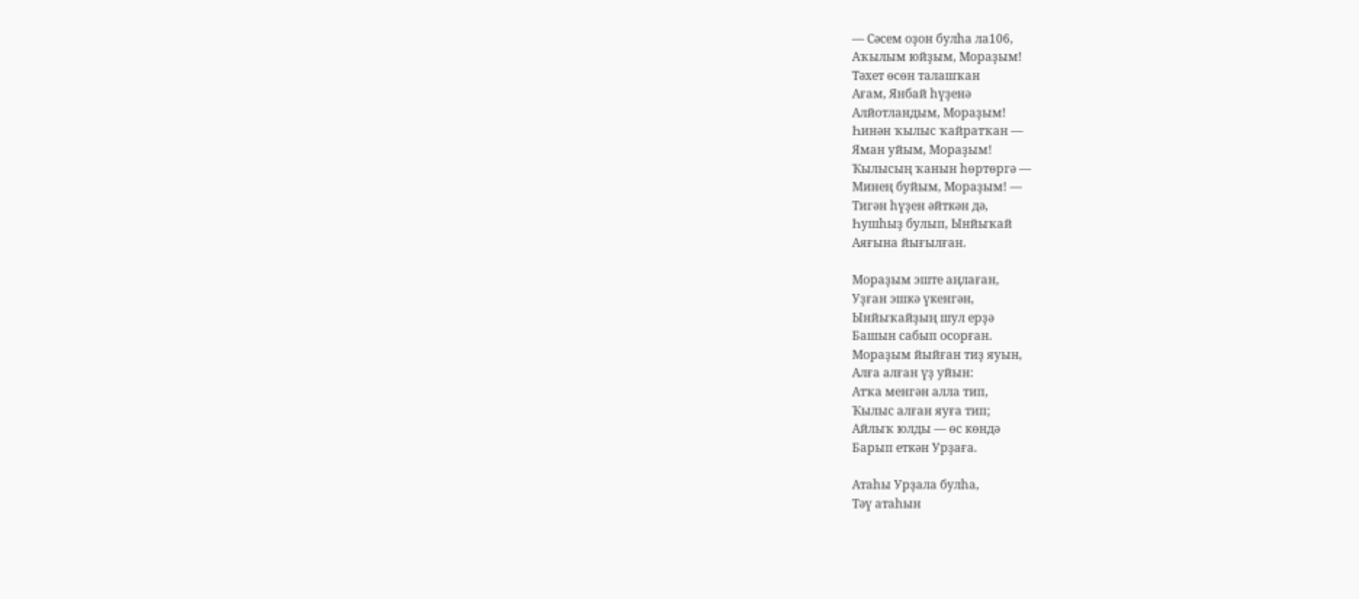— Сәсем оҙон булһа ла106,
Аҡылым юйҙым, Мораҙым!
Тәхет өсөн талашҡан
Ағам, Янбай һүҙенә
Алйотландым, Мораҙым!
Һинән ҡылыс ҡайратҡан —
Яман уйым, Мораҙым!
Ҡылысың ҡанын һөртөргә —
Минең буйым, Мораҙым! —
Тигән һүҙен әйткән дә,
Һушһыҙ булып, Ынйыҡай
Аяғына йығылған.

Мораҙым эште аңлаған,
Уҙған эшкә үкенгән,
Ынйыҡайҙың шул ерҙә
Башын сабып осорған.
Мораҙым йыйған тиҙ яуын,
Алға алған үҙ уйын:
Атҡа менгән алла тип,
Ҡылыс алған яуға тип;
Айлыҡ юлды — өс көндә
Барып еткән Урҙаға.

Атаһы Урҙала булһа,
Тәү атаһын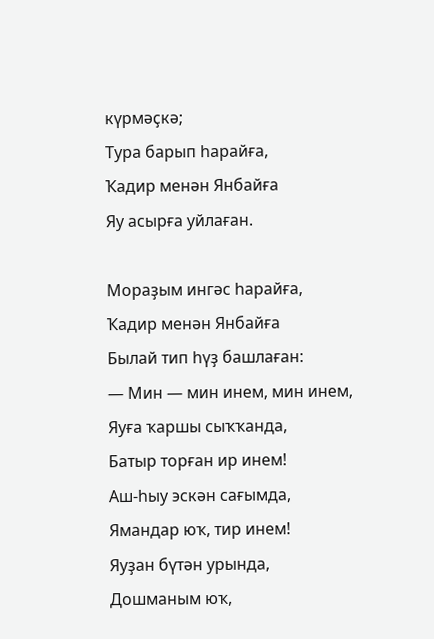күрмәҫкә;
Тура барып һарайға,
Ҡадир менән Янбайға
Яу асырға уйлаған.

Мораҙым ингәс һарайға,
Ҡадир менән Янбайға
Былай тип һүҙ башлаған:
— Мин — мин инем, мин инем,
Яуға ҡаршы сыҡҡанда,
Батыр торған ир инем!
Аш-һыу эскән сағымда,
Ямандар юҡ, тир инем!
Яуҙан бүтән урында,
Дошманым юҡ,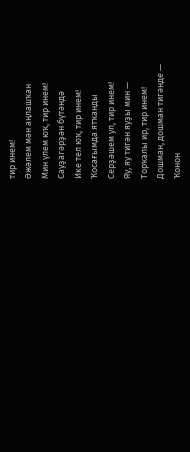тир инем!
Әжәлем мән аңлашҡан
Мин үлем юҡ, тир инем!
Сауҙагәрҙән бүтәндә
Ике тел юҡ, тир инем!
Ҡосағымда ятҡанды
Серҙәшем ул, тир инем!
Яу, яу тигән яуҙы мин —
Торҡалы ир, тир инем!
Дошман, дошман тигәнде —
Ҡонон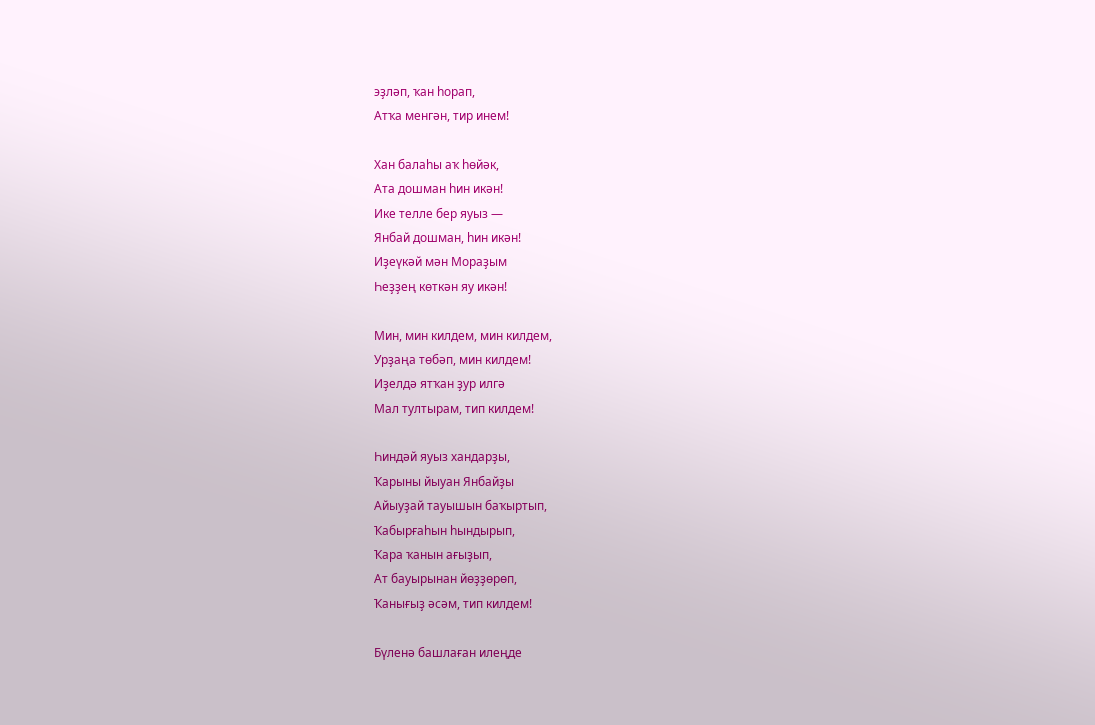эҙләп, ҡан һорап,
Атҡа менгән, тир инем!

Хан балаһы аҡ һөйәк,
Ата дошман һин икән!
Ике телле бер яуыз —
Янбай дошман, һин икән!
Иҙеүкәй мән Мораҙым
Һеҙҙең көткән яу икән!

Мин, мин килдем, мин килдем,
Урҙаңа төбәп, мин килдем!
Иҙелдә ятҡан ҙур илгә
Мал тултырам, тип килдем!

Һиндәй яуыз хандарҙы,
Ҡарыны йыуан Янбайҙы
Айыуҙай тауышын баҡыртып,
Ҡабырғаһын һындырып,
Ҡара ҡанын ағыҙып,
Ат бауырынан йөҙҙөрөп,
Ҡанығыҙ әсәм, тип килдем!

Бүленә башлаған илеңде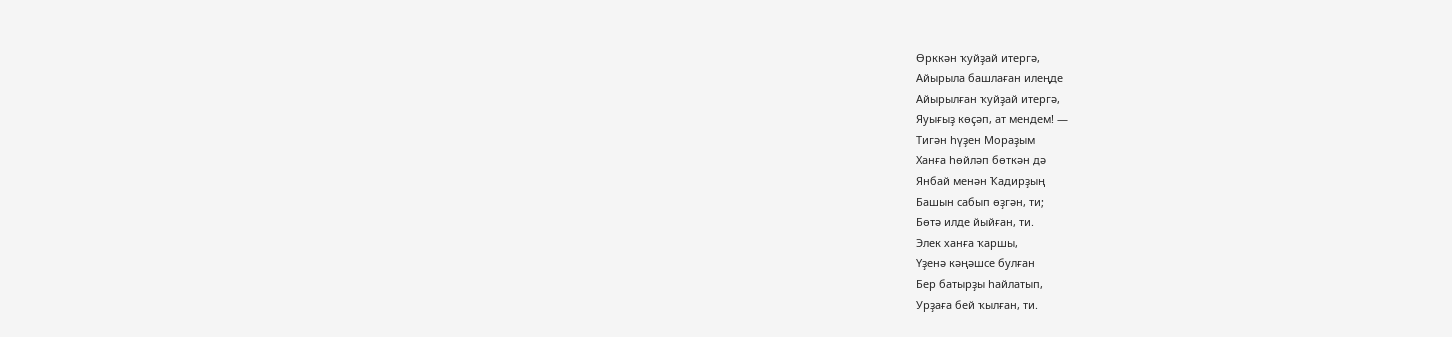Өрккән ҡуйҙай итергә,
Айырыла башлаған илеңде
Айырылған ҡуйҙай итергә,
Яуығыҙ көҫәп, ат мендем! —
Тигән һүҙен Мораҙым
Ханға һөйләп бөткән дә
Янбай менән Ҡадирҙың
Башын сабып өҙгән, ти;
Бөтә илде йыйған, ти.
Элек ханға ҡаршы,
Үҙенә кәңәшсе булған
Бер батырҙы һайлатып,
Урҙаға бей ҡылған, ти.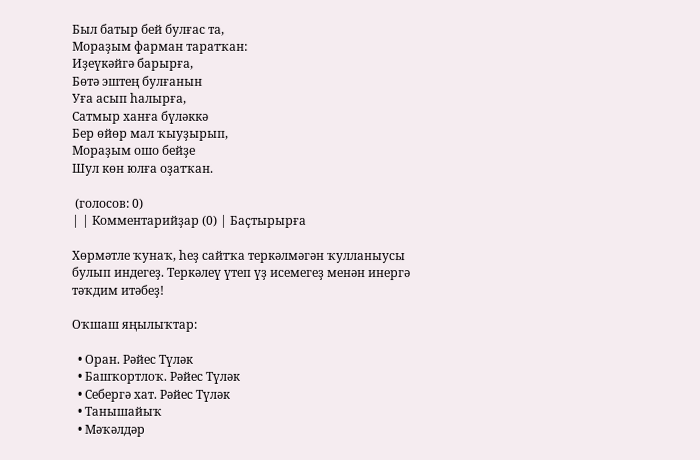Был батыр бей булғас та,
Мораҙым фарман таратҡан:
Иҙеүкәйгә барырға,
Бөтә эштең булғанын
Уға асып һалырға,
Сатмыр ханға бүләккә
Бер өйөр мал ҡыуҙырып,
Мораҙым ошо бейҙе
Шул көн юлға оҙатҡан.

 (голосов: 0)
| | Комментарийҙар (0) | Баҫтырырға

Хөрмәтле ҡунаҡ, һеҙ сайтҡа теркәлмәгән ҡулланыусы булып индегеҙ. Теркәлеү үтеп үҙ исемегеҙ менән инергә тәҡдим итәбеҙ!

Оҡшаш яңылыҡтар:

  • Оран. Рәйес Түләк
  • Башҡортлоҡ. Рәйес Түләк
  • Себергә хат. Рәйес Түләк
  • Танышайыҡ
  • Мәҡәлдәр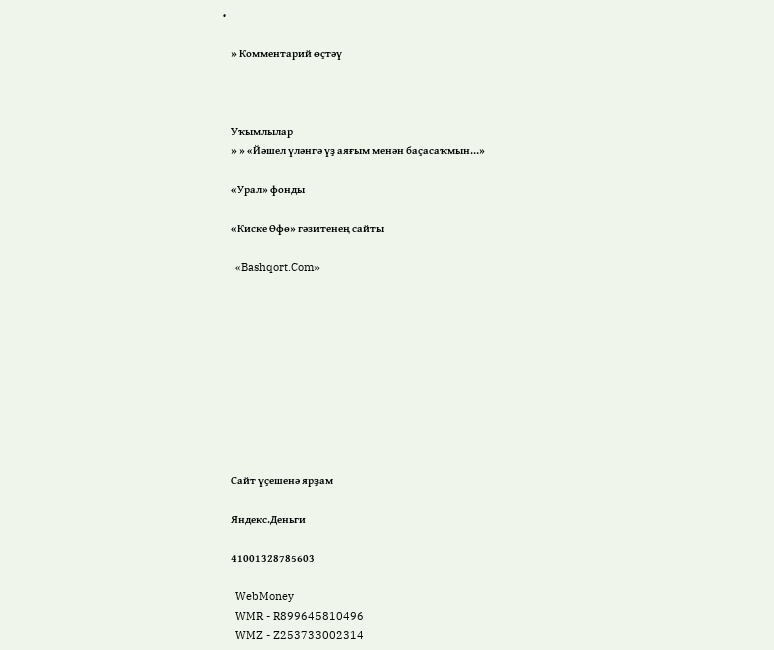•

    » Комментарий өҫтәү



    Уҡымлылар
    » » «Йәшел үләнгә үҙ аяғым менән баҫасаҡмын…»

    «Урал» фонды

    «Киске Өфө» гәзитенең сайты

    «Bashqort.Com»










    Сайт үҫешенә ярҙам

    Яндекс.Деньги

    41001328785603

    WebMoney
    WMR - R899645810496
    WMZ - Z253733002314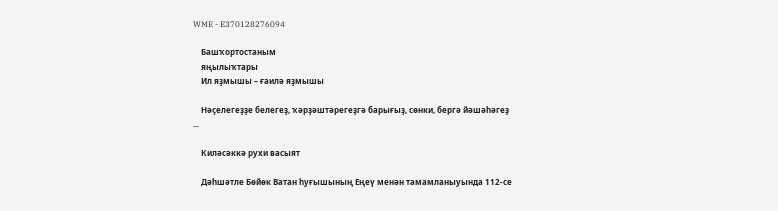WME - E370128276094

    Башҡортостаным
    яңылыҡтары
    Ил яҙмышы – ғаилә яҙмышы

    Нәҫелегеҙҙе белегеҙ, ҡәрҙәштәрегеҙгә барығыҙ, сөнки, бергә йәшәһәгеҙ ...

    Киләсәккә рухи васыят

    Дәһшәтле Бөйөк Ватан һуғышының Еңеү менән тамамланыуында 112-се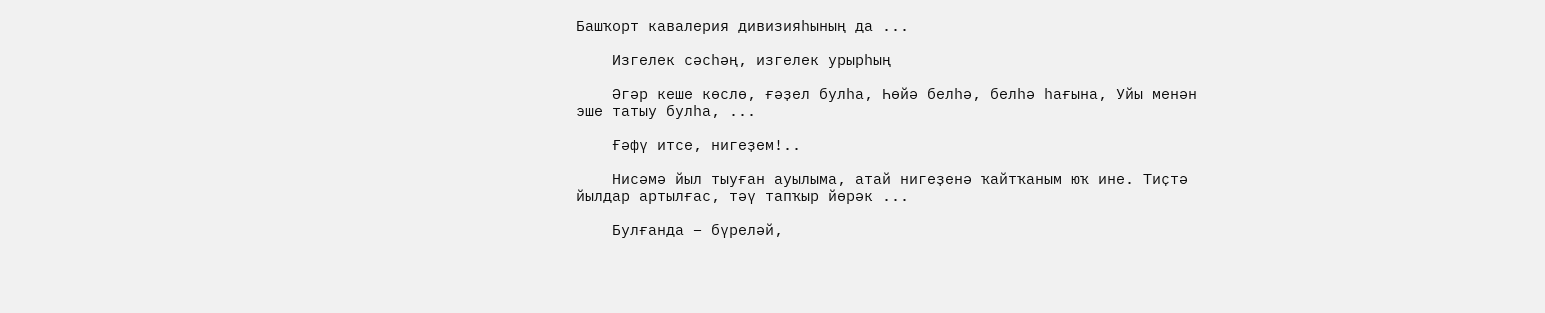Башҡорт кавалерия дивизияһының да ...

    Изгелек сәсһәң, изгелек урырһың

    Әгәр кеше көслө, ғәҙел булһа, Һөйә белһә, белһә һағына, Уйы менән эше татыу булһа, ...

    Ғәфү итсе, нигеҙем!..

    Нисәмә йыл тыуған ауылыма, атай нигеҙенә ҡайтҡаным юҡ ине. Тиҫтә йылдар артылғас, тәү тапҡыр йөрәк ...

    Булғанда – бүреләй,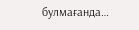булмағанда…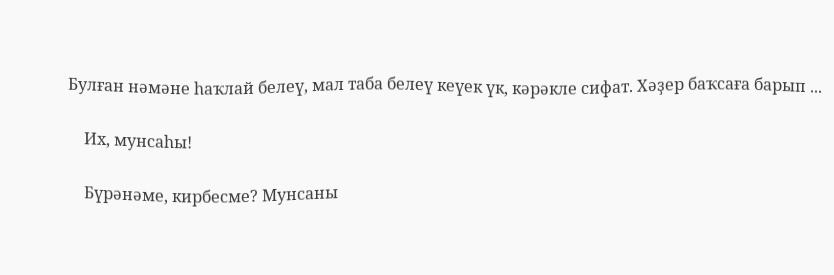Булған нәмәне һаҡлай белеү, мал таба белеү кеүек үк, кәрәкле сифат. Хәҙер баҡсаға барып ...

    Их, мунсаһы!

    Бүрәнәме, кирбесме? Мунсаны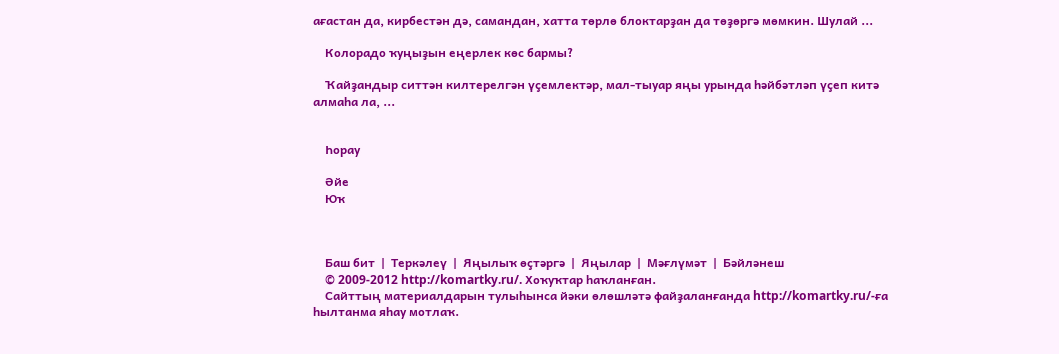ағастан да, кирбестән дә, самандан, хатта төрлө блоктарҙан да төҙөргә мөмкин. Шулай ...

    Колорадо ҡуңыҙын еңерлек көс бармы?

    Ҡайҙандыр ситтән килтерелгән үҫемлектәр, мал-тыуар яңы урында һәйбәтләп үҫеп китә алмаһа ла, ...


    Һорау

    Әйе
    Юҡ



    Баш бит  |  Теркәлеү  |  Яңылыҡ өҫтәргә  |  Яңылар  |  Мәғлүмәт  |  Бәйләнеш
    © 2009-2012 http://komartky.ru/. Хоҡуҡтар һаҡланған.
    Сайттың материалдарын тулыһынса йәки өлөшләтә файҙаланғанда http://komartky.ru/-ға һылтанма яһау мотлаҡ.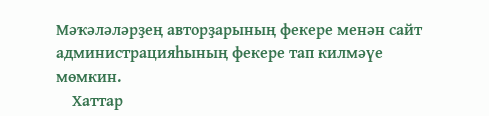Мәҡәләләрҙең авторҙарының фекере менән сайт администрацияһының фекере тап килмәүе мөмкин.
    Хаттар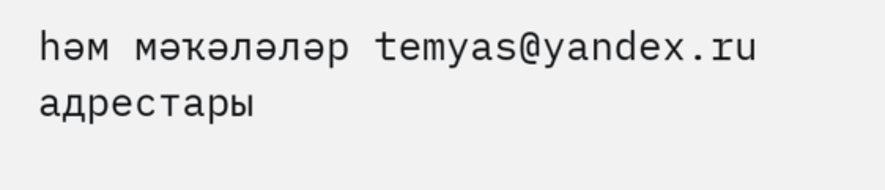һәм мәҡәләләр temyas@yandex.ru адрестары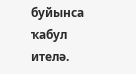буйынса ҡабул ителә.